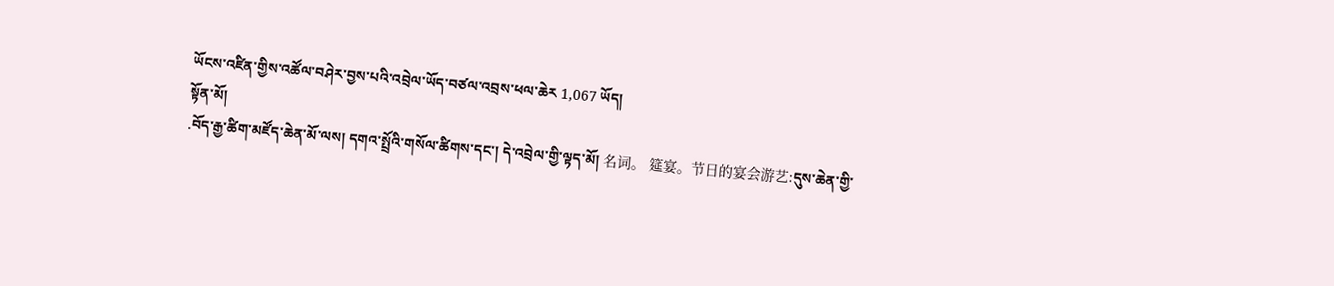ཡོངས་འཛིན་གྱིས་འཚོལ་བཤེར་བྱས་པའི་འབྲེལ་ཡོད་བཙལ་འབྲས་ཕལ་ཆེར 1,067 ཡོད།
སྟོན་མོ།
.བོད་རྒྱ་ཚིག་མཛོད་ཆེན་མོ་ལས། དགའ་སྤྲོའི་གསོལ་ཚིགས་དང་། དེ་འབྲེལ་གྱི་ལྟད་མོ། 名词。 筵宴。节日的宴会游艺:དུས་ཆེན་གྱི་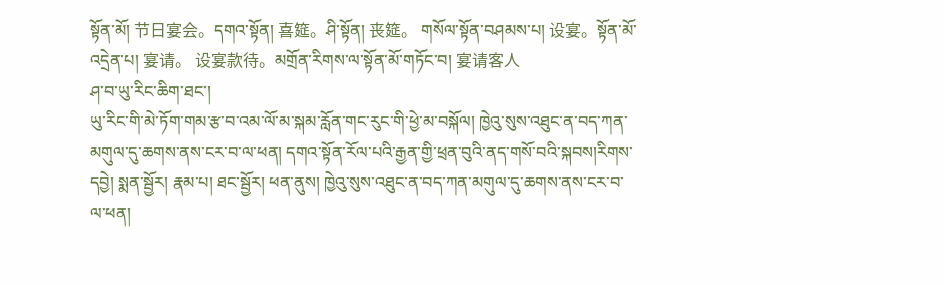སྟོན་མོ། 节日宴会。དགའ་སྟོན། 喜筵。ཤི་སྟོན། 丧筵。 གསོལ་སྟོན་བཤམས་པ། 设宴。སྟོན་མོ་འདྲེན་པ། 宴请。 设宴款待。མགྲོན་རིགས་ལ་སྟོན་མོ་གཏོང་བ། 宴请客人
ཤ་བ་ཡུ་རིང་ཆིག་ཐང་།
ཡུ་རིང་གི་མེ་ཏོག་གམ་རྩ་བ་འམ་ལོ་མ་སྐམ་རློན་གང་རུང་གི་ཕྱེ་མ་བསྐོལ། ཁྱེའུ་སུས་འཐུང་ན་བད་ཀན་མགུལ་དུ་ཆགས་ནས་ངར་བ་ལ་ཕན། དགའ་སྟོན་རོལ་པའི་རྒྱན་གྱི་ཕྲན་བུའི་ནད་གསོ་བའི་སྐབས།རིགས་དབྱེ། སྨན་སྦྱོར། རྣམ་པ། ཐང་སྦྱོར། ཕན་ནུས། ཁྱེའུ་སུས་འཐུང་ན་བད་ཀན་མགུལ་དུ་ཆགས་ནས་ངར་བ་ལ་ཕན།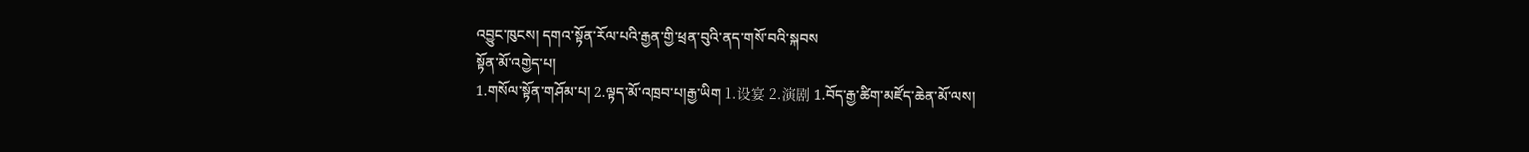འབྱུང་ཁུངས། དགའ་སྟོན་རོལ་པའི་རྒྱན་གྱི་ཕྲན་བུའི་ནད་གསོ་བའི་སྐབས
སྟོན་མོ་འགྱེད་པ།
1.གསོལ་སྟོན་གཤོམ་པ། 2.ལྟད་མོ་འཁྲབ་པ།རྒྱ་ཡིག 1.设宴 2.演剧 1.བོད་རྒྱ་ཚིག་མཛོད་ཆེན་མོ་ལས།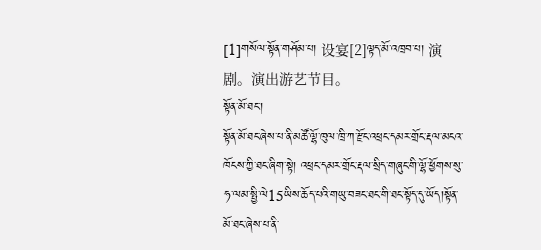[1]གསོལ་སྟོན་གཤོམ་པ། 设宴[2]ལྟད་མོ་འཁྲབ་པ། 演剧。演出游艺节目。
སྟོན་མོ་ཐང་།
སྟོན་མོ་ཐང་ཞེས་པ་ནི་མཚོ་ལྷོ་ཁུལ་ཁྲི་ཀ་རྫོང་འཕྲང་དམར་གྲོང་རྡལ་མངའ་ཁོངས་ཀྱི་ཐང་ཞིག་སྟེ། འཕྲང་དམར་གྲོང་རྡལ་སྲིད་གཞུང་གི་ལྷོ་ཕྱོགས་སུ་ཧ་ལམ་སྤྱི་ལེ15ཡིས་ཆོད་པའི་གཡུ་བཟང་ཐང་གི་ཐང་སྟོད་དུ་ཡོད།སྟོན་མོ་ཐང་ཞེས་པ་ནི་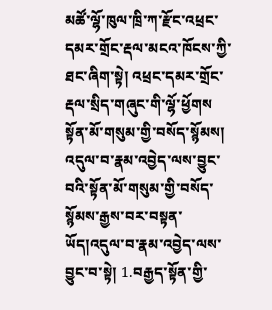མཚོ་ལྷོ་ཁུལ་ཁྲི་ཀ་རྫོང་འཕྲང་དམར་གྲོང་རྡལ་མངའ་ཁོངས་ཀྱི་ཐང་ཞིག་སྟེ། འཕྲང་དམར་གྲོང་རྡལ་སྲིད་གཞུང་གི་ལྷོ་ཕྱོགས
སྟོན་མོ་གསུམ་གྱི་བསོད་སྙོམས།
འདུལ་བ་རྣམ་འབྱེད་ལས་བྱུང་བའི་སྟོན་མོ་གསུམ་གྱི་བསོད་སྙོམས་རྒྱས་བར་བསྟན་ཡོད།འདུལ་བ་རྣམ་འབྱེད་ལས་བྱུང་བ་སྟེ། 1.བརྒྱད་སྟོན་གྱི་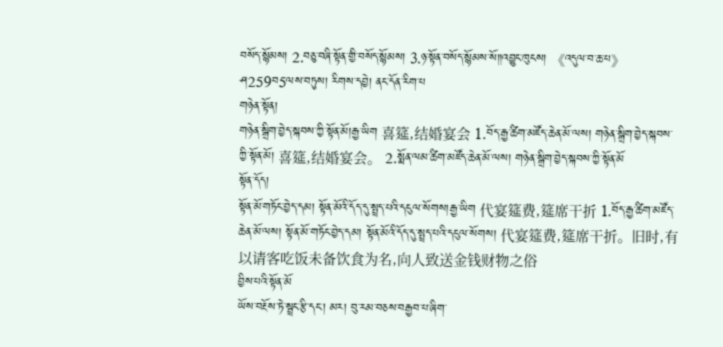བསོད་སྙོམས། 2.བཅུ་བཞི་སྟོན་གྱི་བསོད་སྙོམས། 3.ཉ་སྟོན་བསོད་སྙོམས་སོ༎འབྱུང་ཁུངས། 《འདུལ་བ་ཆ་པ》ཤ259བ5ལས་བཏུས། རིགས་དབྱེ། ནང་དོན་རིག་པ
གཉེན་སྟོན།
གཉེན་སྒྲིག་བྱེད་སྐབས་ཀྱི་སྟོན་མོ།རྒྱ་ཡིག 喜筵,结婚宴会 1.བོད་རྒྱ་ཚིག་མཛོད་ཆེན་མོ་ལས། གཉེན་སྒྲིག་བྱེད་སྐབས་ཀྱི་སྟོན་མོ། 喜筵,结婚宴会。 2.སྨོན་ལམ་ཚིག་མཛོད་ཆེན་མོ་ལས། གཉེན་སྒྲིག་བྱེད་སྐབས་ཀྱི་སྟོན་མོ
སྟོན་དོད།
སྟོན་མོ་གཏོང་བྱེད་དམ། སྟོན་མོའི་དོད་དུ་སྤྲད་པའི་དངུལ་སོགས།རྒྱ་ཡིག 代宴筵费,筵席干折 1.བོད་རྒྱ་ཚིག་མཛོད་ཆེན་མོ་ལས། སྟོན་མོ་གཏོང་བྱེད་དམ། སྟོན་མོའི་དོད་དུ་སྤྲད་པའི་དངུལ་སོགས། 代宴筵费,筵席干折。旧时,有以请客吃饭未备饮食为名,向人致送金钱财物之俗
བྱིས་པའི་སྟོན་མོ
ཡོས་བརྔོས་ཏེ་སྦྲང་རྩི་དང་། མར། བུ་རམ་བཅས་བརྒྱབ་པ་ཞིག་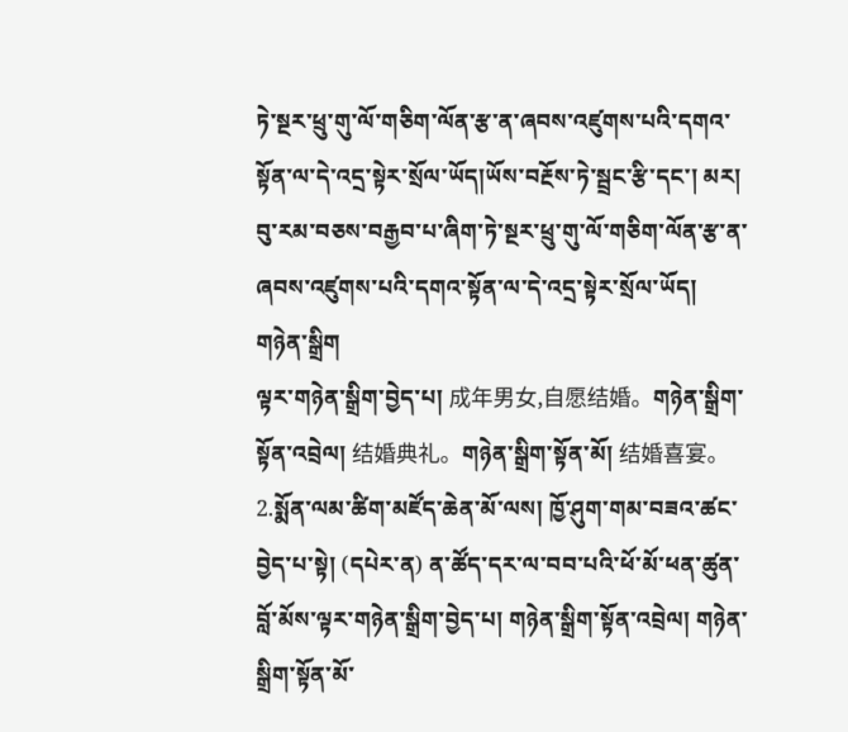ཏེ་སྔར་ཕྲུ་གུ་ལོ་གཅིག་ལོན་རྩ་ན་ཞབས་འཛུགས་པའི་དགའ་སྟོན་ལ་དེ་འདྲ་སྟེར་སྲོལ་ཡོད།ཡོས་བརྔོས་ཏེ་སྦྲང་རྩི་དང་། མར། བུ་རམ་བཅས་བརྒྱབ་པ་ཞིག་ཏེ་སྔར་ཕྲུ་གུ་ལོ་གཅིག་ལོན་རྩ་ན་ཞབས་འཛུགས་པའི་དགའ་སྟོན་ལ་དེ་འདྲ་སྟེར་སྲོལ་ཡོད།
གཉེན་སྒྲིག
ལྟར་གཉེན་སྒྲིག་བྱེད་པ། 成年男女,自愿结婚。གཉེན་སྒྲིག་སྟོན་འབྲེལ། 结婚典礼。གཉེན་སྒྲིག་སྟོན་མོ། 结婚喜宴。 2.སྨོན་ལམ་ཚིག་མཛོད་ཆེན་མོ་ལས། ཁྱོ་ཤུག་གམ་བཟའ་ཚང་བྱེད་པ་སྟེ། (དཔེར་ན) ན་ཚོད་དར་ལ་བབ་པའི་ཕོ་མོ་ཕན་ཚུན་བློ་མོས་ལྟར་གཉེན་སྒྲིག་བྱེད་པ། གཉེན་སྒྲིག་སྟོན་འབྲེལ། གཉེན་སྒྲིག་སྟོན་མོ་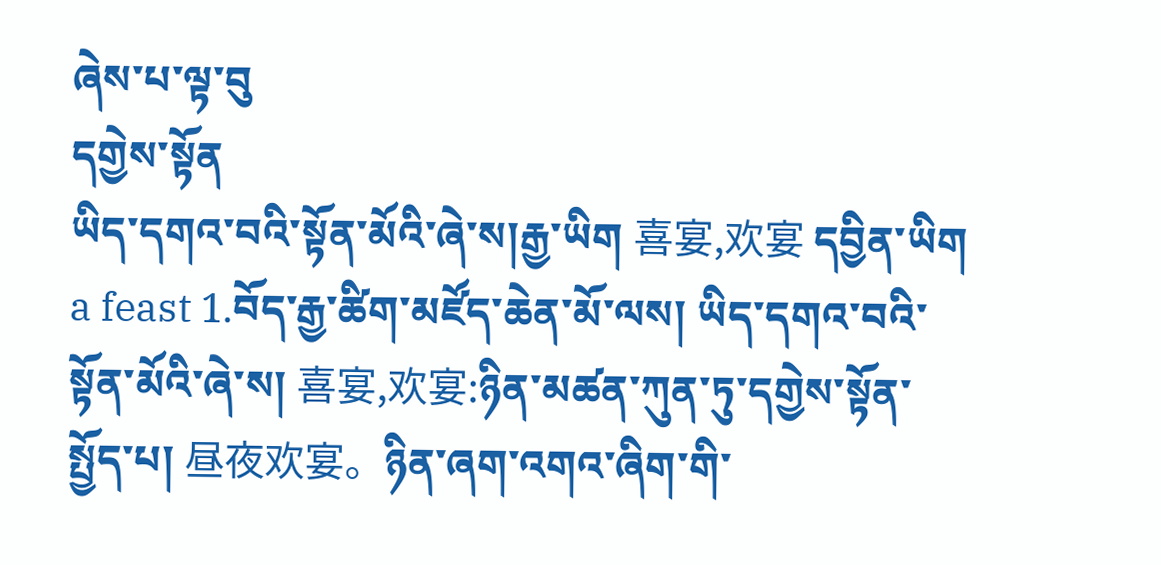ཞེས་པ་ལྟ་བུ
དགྱེས་སྟོན
ཡིད་དགའ་བའི་སྟོན་མོའི་ཞེ་ས།རྒྱ་ཡིག 喜宴,欢宴 དབྱིན་ཡིག a feast 1.བོད་རྒྱ་ཚིག་མཛོད་ཆེན་མོ་ལས། ཡིད་དགའ་བའི་སྟོན་མོའི་ཞེ་ས། 喜宴,欢宴:ཉིན་མཚན་ཀུན་ཏུ་དགྱེས་སྟོན་སྤྱོད་པ། 昼夜欢宴。ཉིན་ཞག་འགའ་ཞིག་གི་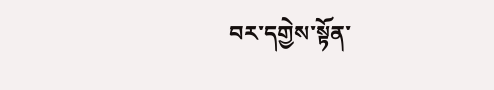བར་དགྱེས་སྟོན་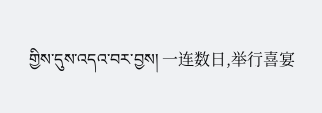གྱིས་དུས་འདའ་བར་བྱས། 一连数日,举行喜宴